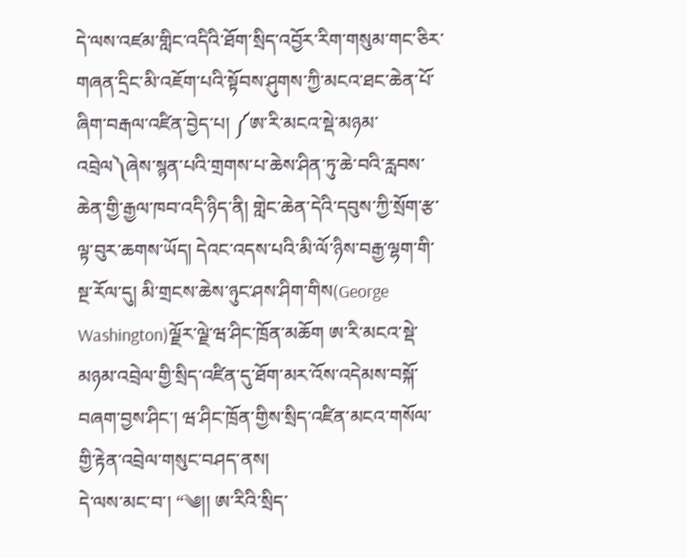དེ་ལས་འཛམ་གླིང་འདིའི་ཐོག་སྲིད་འབྱོར་རིག་གསུམ་གང་ཅིར་གཞན་དྲིང་མི་འཇོག་པའི་སྟོབས་ཤུགས་ཀྱི་མངའ་ཐང་ཆེན་པོ་ཞིག་བརྒལ་འཛིན་བྱེད་པ། ༼ཨ་རི་མངའ་སྡེ་མཉམ་འབྲེལ༽ཞེས་སྙན་པའི་གྲགས་པ་ཆེས་ཤིན་ཏུ་ཆེ་བའི་རླབས་ཆེན་གྱི་རྒྱལ་ཁབ་འདི་ཉིད་ནི། གླེང་ཆེན་དེའི་དབུས་ཀྱི་སྲོག་རྩ་ལྟ་བུར་ཆགས་ཡོད། དེའང་འདས་པའི་མི་ལོ་ཉིས་བརྒྱ་ལྷག་གི་སྔ་རོལ་དུ། མི་གྲངས་ཆེས་ཉུང་ཤས་ཤིག་གིས(George Washington)ལྗོར་ལྗེ་ཝ་ཤིང་ཁྲོན་མཆོག ཨ་རི་མངའ་སྡེ་མཉམ་འབྲེལ་གྱི་སྲིད་འཛིན་དུ་ཐོག་མར་འོས་འདེམས་བསྐོ་བཞག་བྱས་ཤིང་། ཝ་ཤིང་ཁྲོན་གྱིས་སྲིད་འཛིན་མངའ་གསོལ་གྱི་རྟེན་འབྲེལ་གསུང་བཤད་ནས།
དེ་ལས་མང་བ་། “༄།། ཨ་རིའི་སྲིད་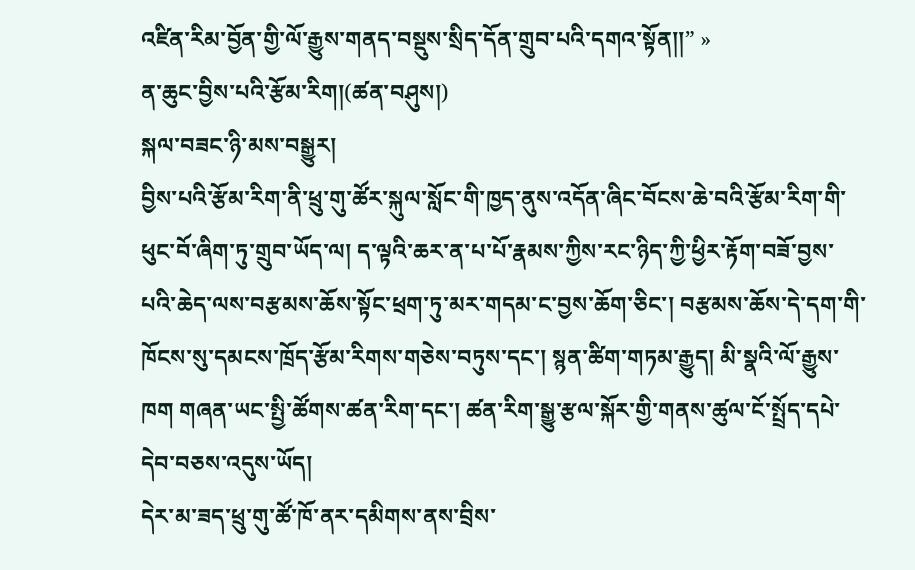འཛིན་རིམ་བྱོན་གྱི་ལོ་རྒྱུས་གནད་བསྡུས་སྲིད་དོན་གྲུབ་པའི་དགའ་སྟོན།།” »
ན་ཆུང་བྱིས་པའི་རྩོམ་རིག།(ཚན་བཤུས།)
སྐལ་བཟང་ཉི་མས་བསྒྱུར།
བྱིས་པའི་རྩོམ་རིག་ནི་ཕྲུ་གུ་ཚོར་སྐུལ་སློང་གི་ཁྱད་ནུས་འདོན་ཞིང་བོངས་ཆེ་བའི་རྩོམ་རིག་གི་ཕུང་བོ་ཞིག་ཏུ་གྲུབ་ཡོད་ལ། ད་ལྟའི་ཆར་ན་པ་པོ་རྣམས་ཀྱིས་རང་ཉིད་ཀྱི་ཕྱིར་རྟོག་བཟོ་བྱས་པའི་ཆེད་ལས་བརྩམས་ཆོས་སྟོང་ཕྲག་ཏུ་མར་གདམ་ང་བྱས་ཆོག་ཅིང་། བརྩམས་ཆོས་དེ་དག་གི་ཁོངས་སུ་དམངས་ཁྲོད་རྩོམ་རིགས་གཅེས་བཏུས་དང་། སྙན་ཚིག་གཏམ་རྒྱུད། མི་སྣའི་ལོ་རྒྱུས་ཁག གཞན་ཡང་སྤྱི་ཚོགས་ཚན་རིག་དང་། ཚན་རིག་སྒྱུ་རྩལ་སྐོར་གྱི་གནས་ཚུལ་ངོ་སྤྲོད་དཔེ་དེབ་བཅས་འདུས་ཡོད།
དེར་མ་ཟད་ཕྲུ་གུ་ཚོ་ཁོ་ནར་དམིགས་ནས་བྲིས་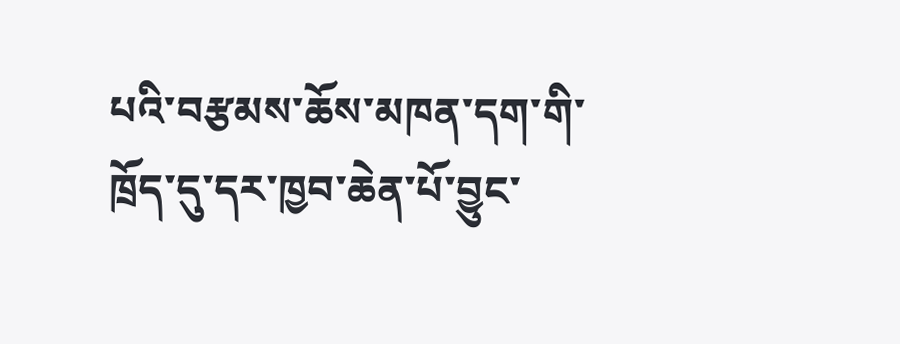པའི་བརྩམས་ཆོས་མཁན་དག་གི་ཁྲོད་དུ་དར་ཁྱབ་ཆེན་པོ་བྱུང་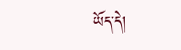ཡོད་དེ།